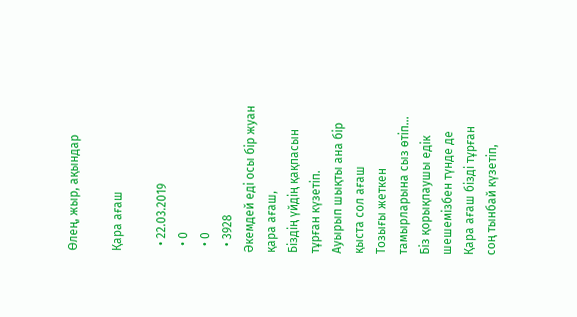Өлең, жыр, ақындар

Қара ағаш

  • 22.03.2019
  • 0
  • 0
  • 3928
Әкемдей еді осы бір жуан қара ағаш,
Біздің үйдің қақпасын тұрған күзетіп.
Ауырып шықты ана бір қыста сол ағаш
Тозығы жеткен тамырларына сыз өтіп...
Біз қорықпаушы едік шешемізбен түнде де
Қара ағаш бізді тұрған соң тынбай күзетіп,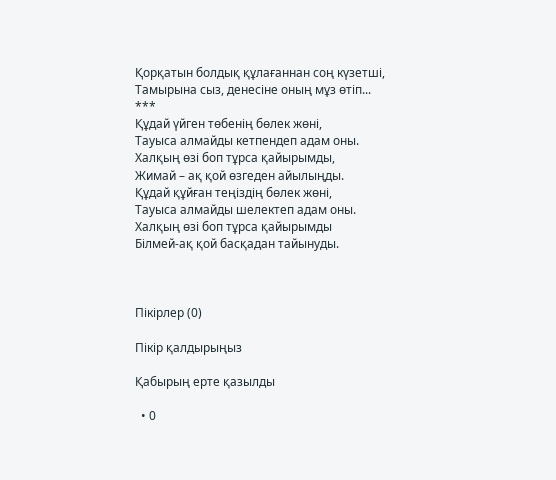Қорқатын болдық құлағаннан соң күзетші,
Тамырына сыз, денесіне оның мұз өтіп...
***
Құдай үйген төбенің бөлек жөні,
Тауыса алмайды кетпендеп адам оны.
Халқың өзі боп тұрса қайырымды,
Жимай – ақ қой өзгеден айылыңды.
Құдай құйған теңіздің бөлек жөні,
Тауыса алмайды шелектеп адам оны.
Халқың өзі боп тұрса қайырымды
Білмей-ақ қой басқадан тайынуды.



Пікірлер (0)

Пікір қалдырыңыз

Қабырың ерте қазылды

  • 0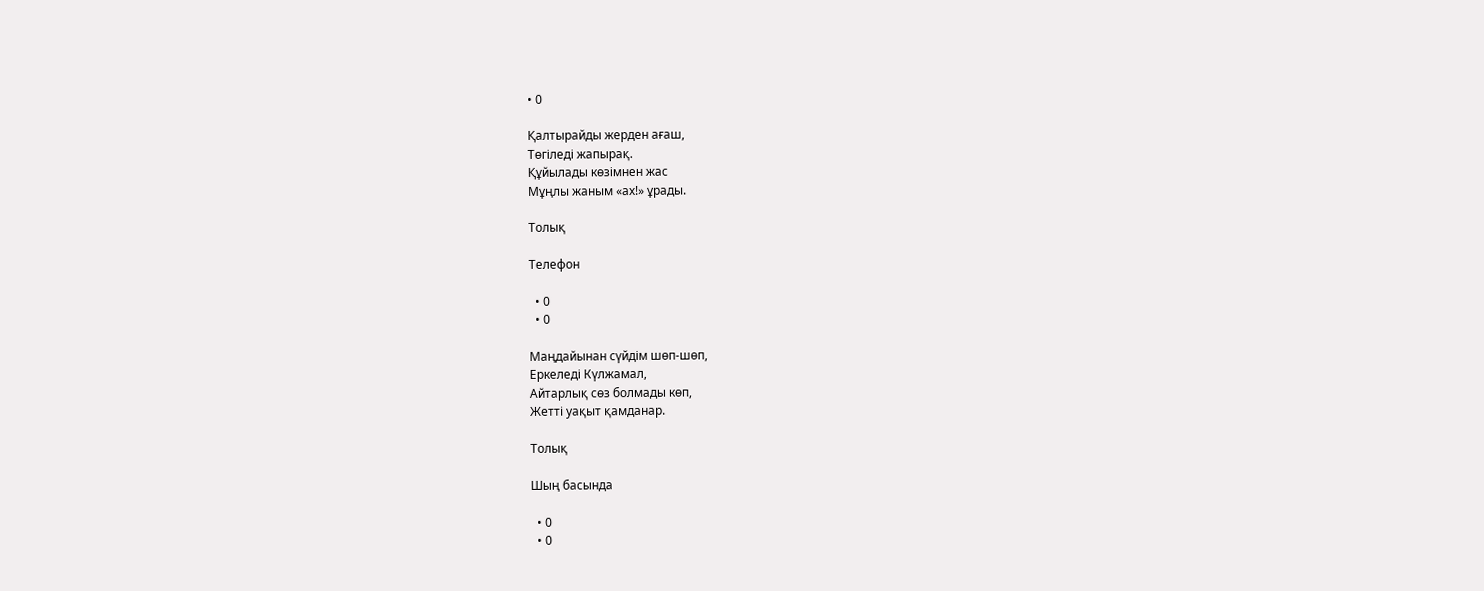• 0

Қалтырайды жерден ағаш,
Төгіледі жапырақ.
Құйылады көзімнен жас
Мұңлы жаным «ах!» ұрады.

Толық

Телефон

  • 0
  • 0

Маңдайынан сүйдім шөп-шөп,
Еркеледі Күлжамал,
Айтарлық сөз болмады көп,
Жетті уақыт қамданар.

Толық

Шың басында

  • 0
  • 0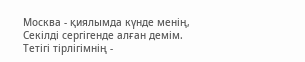Москва - қиялымда күнде менің,
Секілді сергігенде алған демім.
Тетігі тірлігімнің -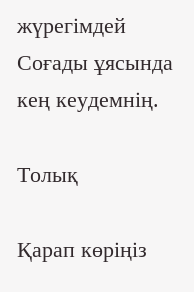жүрегімдей
Соғады ұясында кең кеудемнің.

Толық

Қарап көріңіз